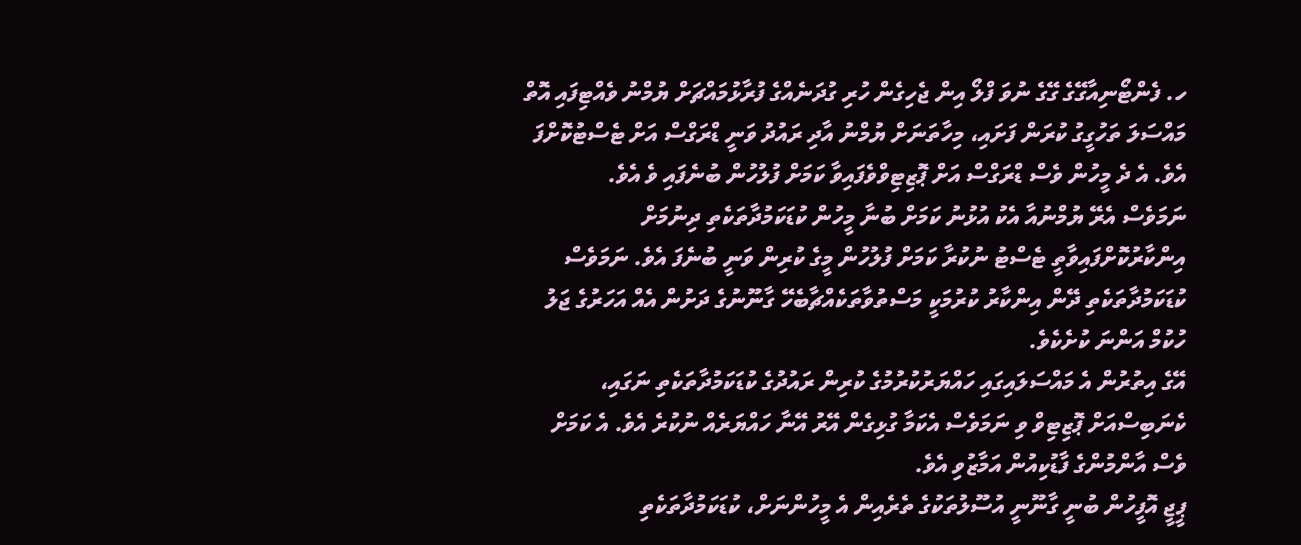ހ. ފެންޓޯނިއާގޭގެ ގޭގެ ނުވަ ފްލޯ އިން ޖެހިގެން ހުރި ގުދަނެއްގެ ފުރާޅުމައްޗަށް ޔުމްނު ވެއްޓިފައި އޮތް މައްސަލަ ތަހުގީގު ކުރަން ފަށައި، މިހާތަނަށް ޔުމްނު އާދި ރައުދު ވަނީ ޑްރަގްސް އަށް ޓެސްޓުކޮށްފަ އެވެ. އެ ދެ މީހުން ވެސް ޑްރަގްސް އަށް ޕޮޒިޓިވްވެފައިވާ ކަމަށް ފުލުހުން ބުނެފައި ވެ އެވެ.
ނަމަވެސް އެރޭ ޔުމްނުއާ އެކު އުޅުނު ކަމަށް ބުނާ މީހުން ކުޑަކަމުދާތަކެތި ދިނުމަށް އިންކާރުކޮށްފައިވާތީ ޓެސްޓު ނުކުރާ ކަމަށް ފުލުހުން މީގެ ކުރިން ވަނީ ބުނެފަ އެވެ. ނަމަވެސް ކުޑަކަމުދާތަކެތި ދޭން އިންކާރު ކުރުމަކީ މަސްތުވާތަކެއްޗާބެހޭ ގާނޫނުގެ ދަށުން އެއް އަހަރުގެ ޖަލު ހުކުމް އަންނަ ކުށެކެވެ.
އޭގެ އިތުރުން އެ މައްސަލައިގައި ހައްޔަރުކުރުމުގެ ކުރިން ރައުދުގެ ކުޑަކަމުދާތަކެތި ނަގައި، ކެނަބިސްއަށް ޕޮޒިޓިވް ވި ނަމަވެސް އެކަމާ ގުޅިގެން އޭރު އޭނާ ހައްޔަރެއް ނުކުރެ އެވެ. އެ ކަމަށް ވެސް އާންމުންގެ ފާޑުކިއުން އަމާޒުވި އެވެ.
ޕީޖީ އޮފީހުން ބުނީ ގާނޫނީ އުސޫލުތަކުގެ ތެރެއިން އެ މީހުންނަށް، ކުޑަކަމުދާތަކެތި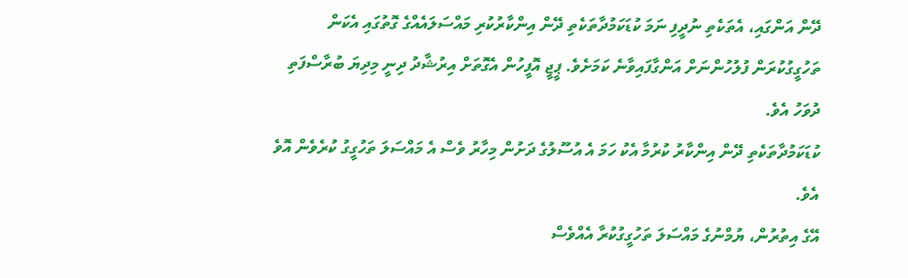ދޭން އަންގައި، އެތަކެތި ނުދީފި ނަމަ ކުޑަކަމުދާތަކެތި ދޭން އިންކާރުކުރި މައްސަލައެއްގެ ގޮތުގައި އެކަން ތަހުގީގުކުރަން ފުލުހުންނަށް އަންގާފައިވާނެ ކަމަށެވެ. ޕީޖީ އޮފީހުން އެގޮތަށް އިރުޝާދު ދިނީ މިދިޔަ ބުރާސްފަތި ދުވަހު އެވެ.
ކުޑަކަމުދާތަކެތި ދޭން އިންކާރު ކުރުމާ އެކު ހަމަ އެ އުސޫލުގެ ދަށުން މިހާރު ވެސް އެ މައްސަލަ ތަހުގީގު ކުރެވެން އޮވެ އެވެ.
އޭގެ އިތުރުން، ޔުމްނުގެ މައްސަލަ ތަހުގީގުކުރާ އެއްވެސް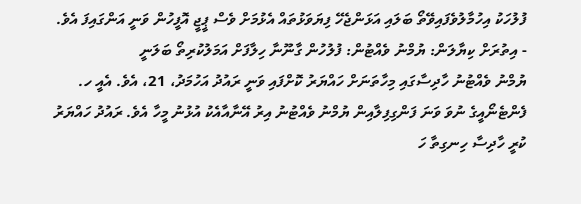ފުލުހަކު އިހުމާލުވެފައިވޭތޯ ބަލައި އަޅަންޖެހޭ ފިޔަވަޅުތައް އެޅުމަށް ވެސް ޕީޖީ އޮފީހުން ވަނީ އަންގައިފަ އެވެ.
- އިތުރަށް ކިޔާލަން: ޔުމްނު ވެއްޓުން: ފުލުހުން ގާނޫނާ ހިލާފަށް އަމަލުކުރިތޯ ބަލަނީ
ޔުމްނު ވެއްޓުނު ހާދިސާގައި މިހާތަނަށް ހައްޔަރު ކޮށްފައި ވަނީ ރައުދު އަހުމަދު، 21، އެވެ. އެއީ ހ. ފެންޓެނޯއީގެ ނުވަ ވަނަ ފަންގިފިލާއިން ޔުމްނު ވެއްޓުނު އިރު އޭނާއާއެކު އުޅުނު މީހާ އެވެ. ރައުދު ހައްޔަރު ކުރީ ހާދިސާ ހިނގިތާ ހަ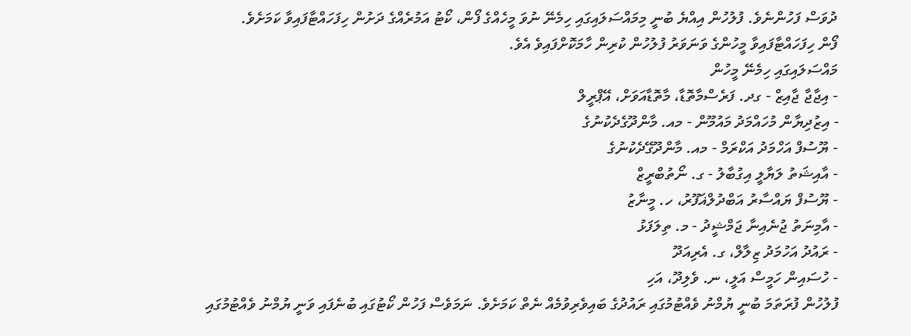ދުވަސް ފަހުންނެވެ. ފުލުހުން އިއްޔެ ބުނީ މިމައްސަލައިގައި ހިމެނޭ ނުވަ މީހެއްގެ ފޯން، ކޯޓު އަމުރެއްގެ ދަށުން ހިފަހައްޓާފައިވާ ކަމަށެވެ.
ފޯން ހިފަހައްޓާފައިވާ މީހުންގެ ވަނަވަރު ފުލުހުން ކުރިން ހާމަކޮށްފައިވެ އެވެ.
މައްސަލައިގައި ހިމެނޭ މީހުން
- އިޖާޖާ ޖާއިޒް - ގދ. ފަރެސްމާތޮޑާ، މާތޮޑާއަވަށް، އޭޕްރީލް
- އިޒުދިޔާން މުހައްމަދު މައުމޫން - މއ. މާންދޫގެދެކުނުގެ
- ޔޫސުފް އަހްމަދު އަކްރަމް - މއ. މާންދޫގޭދެކުނުގެ
- އާއިޝަތު ލަޔާލީ އިގުބާލު - ގ. ނޯތުބްރީޒް
- ޔޫސުފް ޔައްސާރު އަބްދުލްޣަފޫރު، ހ. މީނާޒު
- އާމިނަތު ޖުނެއިނާ ޖަމްޝީދު - މ. ތިލަފަޅު
- ރައުދު އަހުމަދު ޒިލާލް، ގ. އެރިއަދޫ
- ހުސައިން ހަމީސް އަލީ، ނ. ވެލިދޫ، އަހި
ފުލުހުން ފުރަތަމަ ބުނީ ޔުމްނު ވެއްޓުމުގައި ރައުދުގެ ބައިވެރިވުމެއް ނެތް ކަމަށެވެ. ނަމަވެސް ފަހުން ކޯޓުގައި ބުނެފައި ވަނީ ޔުމްނު ވެއްޓުމުގައި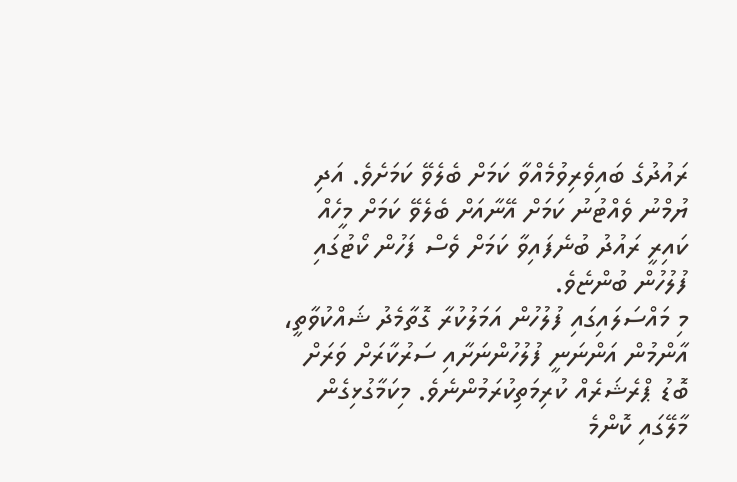ރައުދުގެ ބައިވެރިވުމެއްވާ ކަމަށް ބެލެވޭ ކަމަށެވެ. އަދި ޔުމްނު ވެއްޓުނު ކަމަށް އޭނާއަށް ބެލެވޭ ކަމަށް މީހެއް ކައިރީ ރައުދު ބުނެފައިވާ ކަމަށް ވެސް ފަހުން ކޯޓުގައި ފުލުހުން ބުންޏެވެ.
މި މައްސަލައިގައި ފުލުހުން އަމަލުކުރާ ގޮތާމެދު ޝައްކުވާތީ، އާންމުން އަންނަނީ ފުލުހުންނަށާއި ސަރުކާރަށް ވަރަށް ބޮޑު ޕްރެޝަރެއް ކުރިމަތިކުރަމުންނެވެ. މިކަމާގުޅިގެން މާލޭގައި ކޮންމެ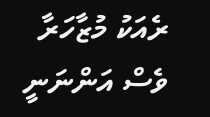ރެއަކު މުޒާހަރާ ވެސް އަންނަނީ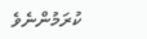ކުރަމުންނެވެ